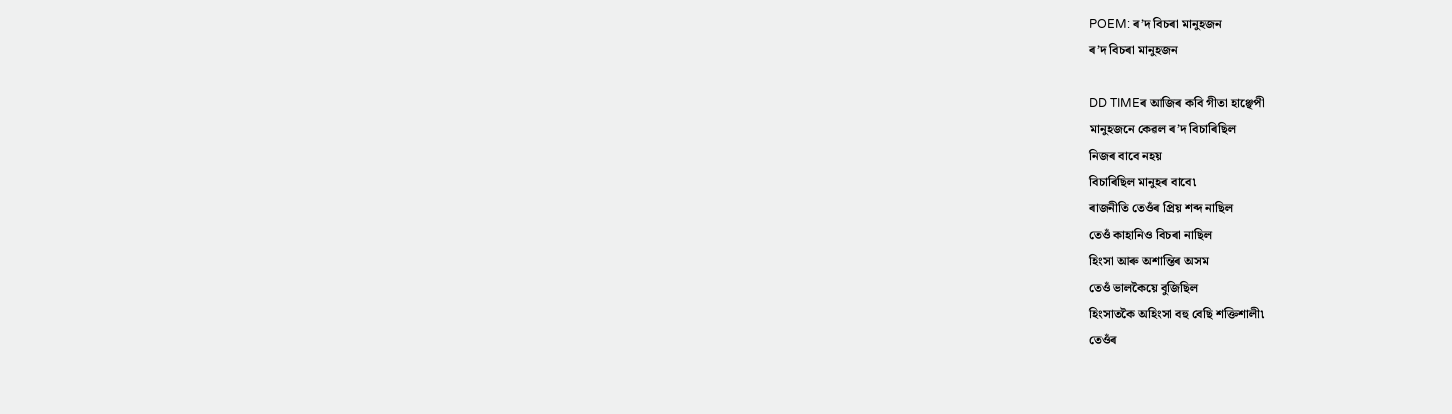POEM: ৰ’দ বিচৰা মানুহজন
ৰ’দ বিচৰা মানুহজন

DD TIMEৰ আজিৰ কবি গীতা হাঞ্ছেপী
মানুহজনে কেৱল ৰ’দ বিচাৰিছিল
নিজৰ বাবে নহয়
বিচাৰিছিল মানুহৰ বাবে৷
ৰাজনীতি তেওঁৰ প্ৰিয় শব্দ নাছিল
তেওঁ কাহানিও বিচৰা নাছিল
হিংসা আৰু অশান্তিৰ অসম
তেওঁ ভালকৈয়ে বুজিছিল
হিংসাতকৈ অহিংসা বহু বেছি শক্তিশালী৷
তেওঁৰ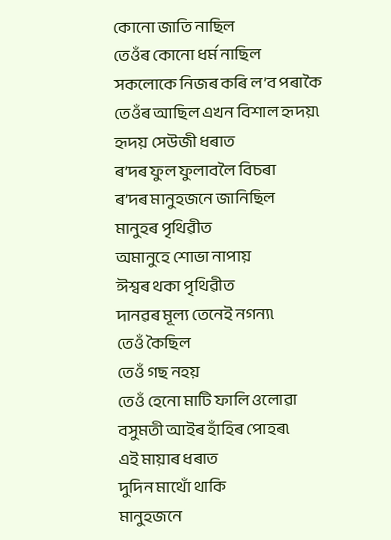কোনো জাতি নাছিল
তেওঁৰ কোনো ধৰ্ম নাছিল
সকলোকে নিজৰ কৰি ল’ব পৰাকৈ
তেওঁৰ আছিল এখন বিশাল হৃদয়৷
হৃদয় সেউজী ধৰাত
ৰ’দৰ ফুল ফুলাবলৈ বিচৰা
ৰ’দৰ মানুহজনে জানিছিল
মানুহৰ পৃথিৱীত
অমানুহে শোভা নাপায়
ঈশ্বৰ থকা পৃথিৱীত
দানৱৰ মূল্য তেনেই নগন্য৷
তেওঁ কৈছিল
তেওঁ গছ নহয়
তেওঁ হেনো মাটি ফালি ওলোৱা
বসুমতী আইৰ হাঁহিৰ পোহৰ৷
এই মায়াৰ ধৰাত
দুদিন মাথোঁ থাকি
মানুহজনে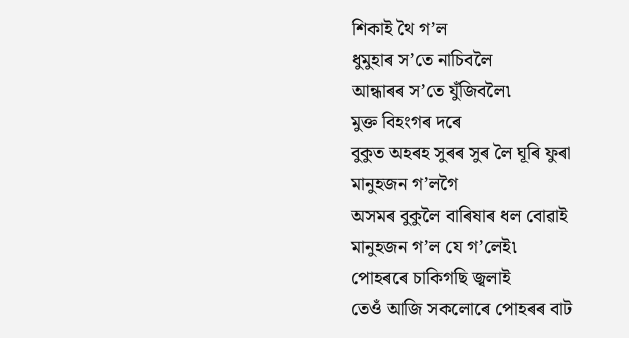শিকাই থৈ গ’ল
ধুমুহাৰ স’তে নাচিবলৈ
আন্ধাৰৰ স’তে যুঁজিবলৈ৷
মুক্ত বিহংগৰ দৰে
বুকুত অহৰহ সুৰৰ সুৰ লৈ ঘূৰি ফুৰা
মানুহজন গ’লগৈ
অসমৰ বুকুলৈ বাৰিষাৰ ধল বোৱাই
মানুহজন গ’ল যে গ’লেই৷
পোহৰৰে চাকিগছি জ্বলাই
তেওঁ আজি সকলোৰে পোহৰৰ বাট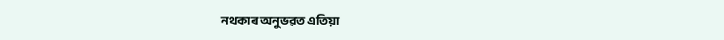নথকাৰ অনুভৱত এতিয়া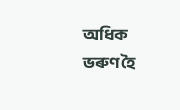অধিক ভৰুণ হৈ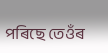পৰিছে তেওঁৰ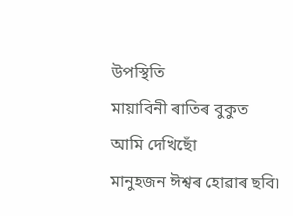উপস্থিতি
মায়াবিনী ৰাতিৰ বুকুত
আমি দেখিছোঁ
মানুহজন ঈশ্বৰ হোৱাৰ ছবি৷